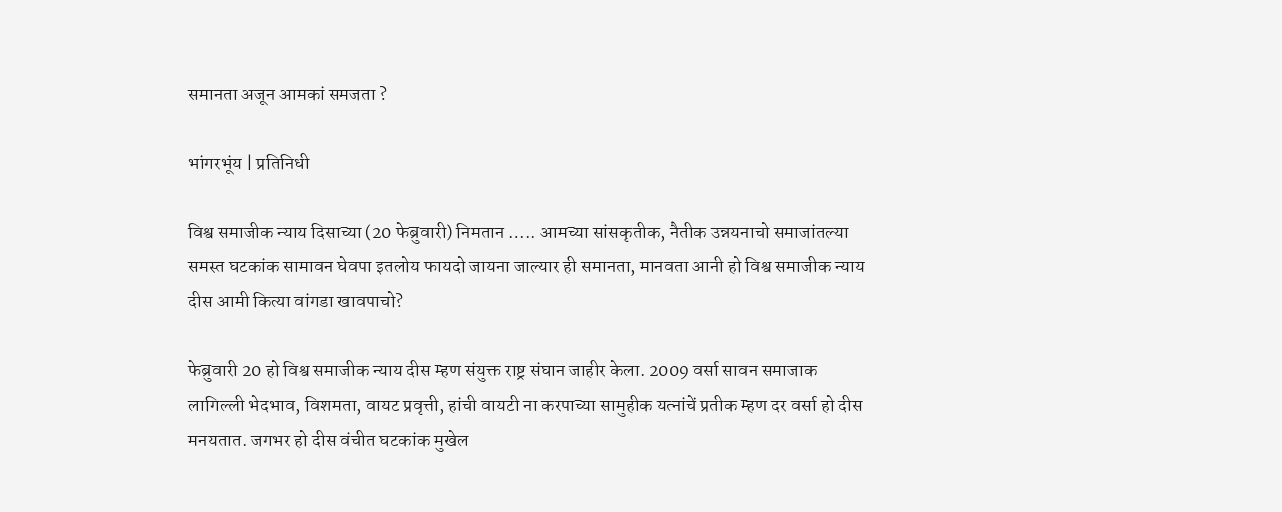समानता अजून आमकां समजता ?

भांगरभूंय | प्रतिनिधी

विश्व समाजीक न्याय दिसाच्या (20 फेब्रुवारी) निमतान ….. आमच्या सांसकृतीक, नैतीक उन्नयनाचो समाजांतल्या समस्त घटकांक सामावन घेवपा इतलोय फायदो जायना जाल्यार ही समानता, मानवता आनी हो विश्व समाजीक न्याय दीस आमी कित्या वांगडा खावपाचो?

फेब्रुवारी 20 हो विश्व समाजीक न्याय दीस म्हण संयुक्त राष्ट्र संघान जाहीर केला. 2009 वर्सा सावन समाजाक लागिल्ली भेदभाव, विशमता, वायट प्रवृत्ती, हांची वायटी ना करपाच्या सामुहीक यत्नांचें प्रतीक म्हण दर वर्सा हो दीस मनयतात. जगभर हो दीस वंचीत घटकांक मुखेल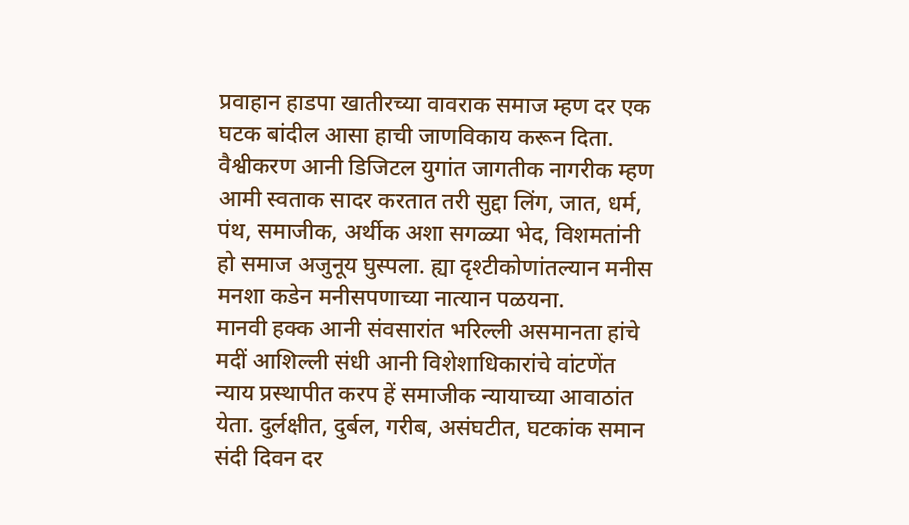प्रवाहान हाडपा खातीरच्या वावराक समाज म्हण दर एक घटक बांदील आसा हाची जाणविकाय करून दिता.
वैश्वीकरण आनी डिजिटल युगांत जागतीक नागरीक म्हण आमी स्वताक सादर करतात तरी सुद्दा लिंग, जात, धर्म, पंथ, समाजीक, अर्थीक अशा सगळ्या भेद, विशमतांनी हो समाज अजुनूय घुस्पला. ह्या दृश्टीकोणांतल्यान मनीस मनशा कडेन मनीसपणाच्या नात्यान पळयना.
मानवी हक्क आनी संवसारांत भरिल्ली असमानता हांचे मदीं आशिल्ली संधी आनी विशेशाधिकारांचे वांटणेंत न्याय प्रस्थापीत करप हें समाजीक न्यायाच्या आवाठांत येता. दुर्लक्षीत, दुर्बल, गरीब, असंघटीत, घटकांक समान संदी दिवन दर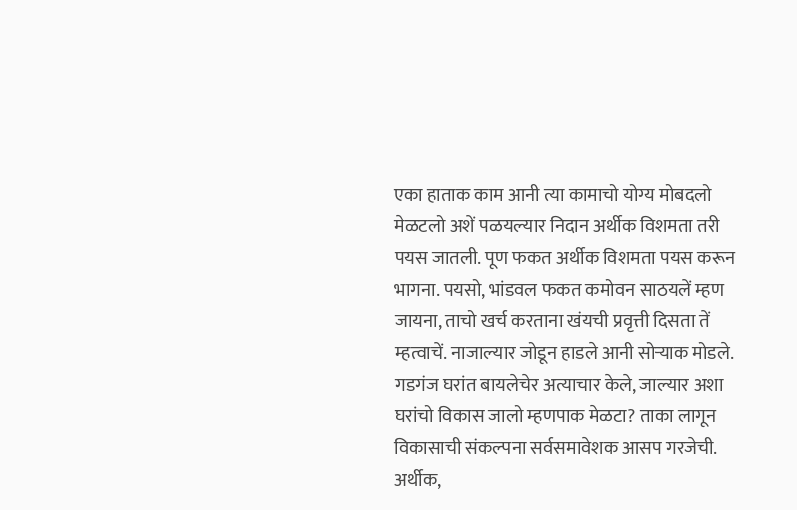एका हाताक काम आनी त्या कामाचो योग्य मोबदलो मेळटलो अशें पळयल्यार निदान अर्थीक विशमता तरी पयस जातली. पूण फकत अर्थीक विशमता पयस करून भागना. पयसो, भांडवल फकत कमोवन साठयलें म्हण जायना, ताचो खर्च करताना खंयची प्रवृत्ती दिसता तें म्हत्वाचें. नाजाल्यार जोडून हाडले आनी सोऱ्याक मोडले. गडगंज घरांत बायलेचेर अत्याचार केले, जाल्यार अशा घरांचो विकास जालो म्हणपाक मेळटा? ताका लागून विकासाची संकल्पना सर्वसमावेशक आसप गरजेची. अर्थीक,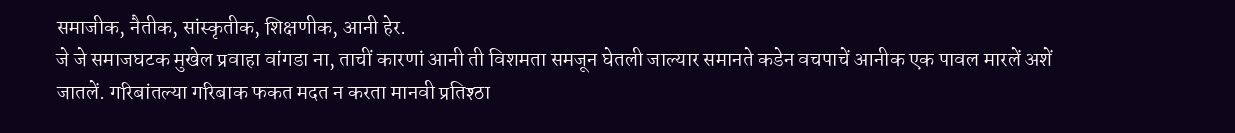समाजीक, नैतीक, सांस्कृतीक, शिक्षणीक, आनी हेर.
जे जे समाजघटक मुखेल प्रवाहा वांगडा ना, ताचीं कारणां आनी ती विशमता समजून घेतली जाल्यार समानते कडेन वचपाचें आनीक एक पावल मारलें अशें जातलें. गरिबांतल्या गरिबाक फकत मदत न करता मानवी प्रतिश्ठा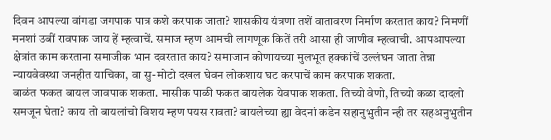दिवन आपल्या वांगडा जगपाक पात्र कशे करपाक जाता? शासकीय यंत्रणा तशें वातावरण निर्माण करतात काय? निमणीं मनशां उबीं रावपाक जाय हें म्हत्वाचें. समाज म्हण आमची लागणूक कितें तरी आसा ही जाणीव म्हत्वाची. आपआपल्या क्षेत्रांत काम करताना समाजीक भान दवरतात काय? समाजान कोणायच्या मुलभूत हक्कांचें उल्लंघन जाता तेन्ना न्यायवेवस्था जनहीत याचिका, वा सु-मोटो दखल घेवन लोकशाय घट करपाचें काम करपाक शकता.
बाळंत फकत बायल जावपाक शकता. मासीक पाळी फकत बायलेक येवपाक शकता. तिच्यो वेणो, तिच्यो कळा दादलो समजून घेता? काय तो बायलांचो विशय म्हण पयस रावता? बायलेच्या ह्या वेदनां कडेन सहानुभुतीन न्ही तर सहअनुभुतीन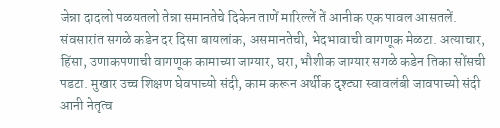जेन्ना दादलो पळयतलो तेन्ना समानतेचे दिकेन ताणें मारिल्लें तें आनीक एक पावल आसतलें.
संवसारांत सगळे कडेन दर दिसा बायलांक, असमानतेची, भेदभावाची वागणूक मेळटा. अत्याचार, हिंसा, उणाकपणाची वागणूक कामाच्या जाग्यार, घरा, भौशीक जाग्यार सगळे कडेन तिका सोंसची पडटा. मुखार उच्च शिक्षण घेवपाच्यो संदी, काम करून अर्थीक दृश्ट्या स्वावलंबी जावपाच्यो संदी आनी नेतृत्व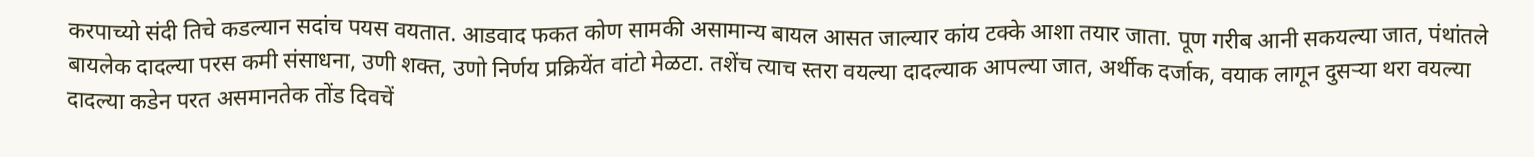करपाच्यो संदी तिचे कडल्यान सदांच पयस वयतात. आडवाद फकत कोण सामकी असामान्य बायल आसत जाल्यार कांय टक्के आशा तयार जाता. पूण गरीब आनी सकयल्या जात, पंथांतले बायलेक दादल्या परस कमी संसाधना, उणी शक्त, उणो निर्णय प्रक्रियेंत वांटो मेळटा. तशेंच त्याच स्तरा वयल्या दादल्याक आपल्या जात, अर्थीक दर्जाक, वयाक लागून दुसऱ्या थरा वयल्या दादल्या कडेन परत असमानतेक तोंड दिवचें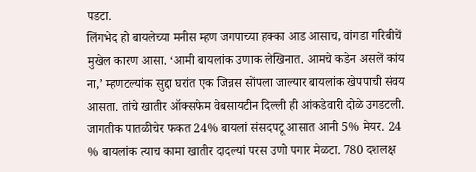पडटा.
लिंगभेद हो बायलेच्या मनीस म्हण जगपाच्या हक्का आड आसाच, वांगडा गरिबीचें मुखेल कारण आसा. ‘आमी बायलांक उणाक लेखिनात. आमचे कडेन असलें कांय ना,’ म्हणटल्यांक सुद्दा घरांत एक जिन्नस सोंपला जाल्यार बायलांक खेपपाची संवय आसता. तांचे खातीर ऑक्सफेम वेबसायटीन दिल्ली ही आंकडेवारी दोळे उगडटली. जागतीक पातळीचेर फकत 24% बायलां संसदपटू आसात आनी 5% मेयर. 24 % बायलांक त्याच कामा खातीर दादल्यां परस उणो पगार मेळटा. 780 दशलक्ष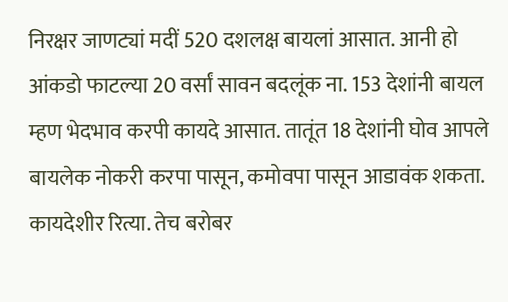निरक्षर जाणट्यां मदीं 520 दशलक्ष बायलां आसात. आनी हो आंकडो फाटल्या 20 वर्सां सावन बदलूंक ना. 153 देशांनी बायल म्हण भेदभाव करपी कायदे आसात. तातूंत 18 देशांनी घोव आपले बायलेक नोकरी करपा पासून, कमोवपा पासून आडावंक शकता. कायदेशीर रित्या. तेच बरोबर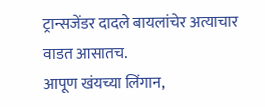ट्रान्सजेंडर दादले बायलांचेर अत्याचार वाडत आसातच.
आपूण खंयच्या लिंगान,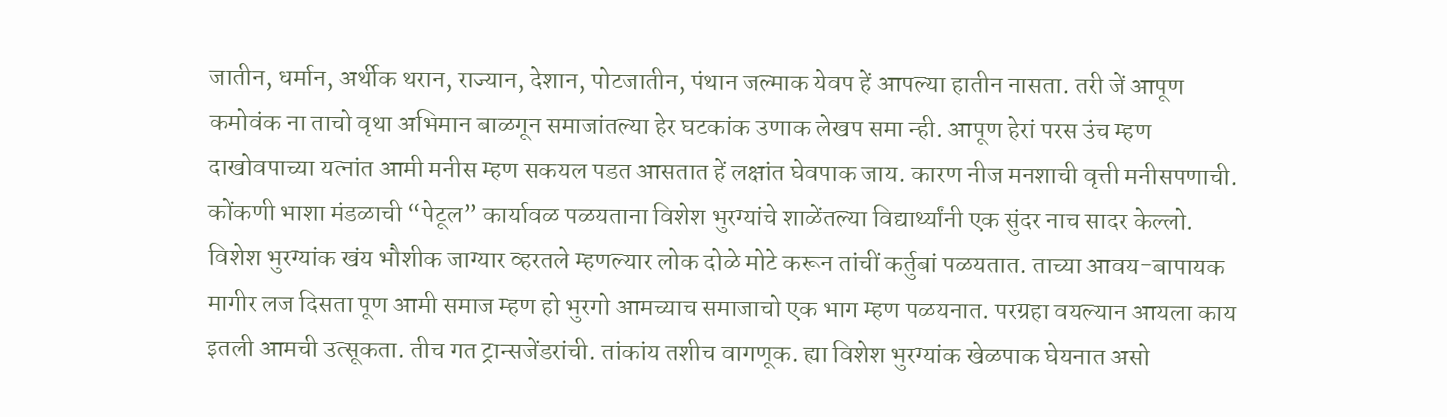जातीन, धर्मान, अर्थीक थरान, राज्यान, देशान, पोटजातीन, पंथान जल्माक येवप हें आपल्या हातीन नासता. तरी जें आपूण कमोवंक ना ताचो वृथा अभिमान बाळगून समाजांतल्या हेर घटकांक उणाक लेखप समा न्ही. आपूण हेरां परस उंच म्हण दाखोवपाच्या यत्नांत आमी मनीस म्हण सकयल पडत आसतात हें लक्षांत घेवपाक जाय. कारण नीज मनशाची वृत्ती मनीसपणाची.
कोंकणी भाशा मंडळाची “पेटूल” कार्यावळ पळयताना विशेश भुरग्यांचे शाळेंतल्या विद्यार्थ्यांनी एक सुंदर नाच सादर केल्लो. विशेश भुरग्यांक खंय भौशीक जाग्यार व्हरतले म्हणल्यार लोक दोळे मोटे करून तांचीं कर्तुबां पळयतात. ताच्या आवय-बापायक मागीर लज दिसता पूण आमी समाज म्हण हो भुरगो आमच्याच समाजाचो एक भाग म्हण पळयनात. परग्रहा वयल्यान आयला काय इतली आमची उत्सूकता. तीच गत ट्रान्सजेंडरांची. तांकांय तशीच वागणूक. ह्या विशेश भुरग्यांक खेळपाक घेयनात असो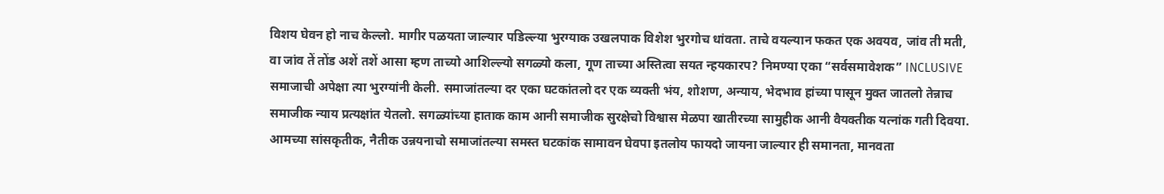विशय घेवन हो नाच केल्लो. मागीर पळयता जाल्यार पडिल्ल्या भुरग्याक उखलपाक विशेश भुरगोच धांवता. ताचे वयल्यान फकत एक अवयव, जांव ती मती, वा जांव तें तोंड अशें तशें आसा म्हण ताच्यो आशिल्ल्यो सगळ्यो कला, गूण ताच्या अस्तित्वा सयत न्हयकारप? निमण्या एका “सर्वसमावेशक” INCLUSIVE समाजाची अपेक्षा त्या भुरग्यांनी केली. समाजांतल्या दर एका घटकांतलो दर एक व्यक्ती भंय, शोशण, अन्याय, भेदभाव हांच्या पासून मुक्त जातलो तेन्नाच समाजीक न्याय प्रत्यक्षांत येतलो. सगळ्यांच्या हाताक काम आनी समाजीक सुरक्षेचो विश्वास मेळपा खातीरच्या सामुहीक आनी वैयक्तीक यत्नांक गती दिवया. आमच्या सांसकृतीक, नैतीक उन्नयनाचो समाजांतल्या समस्त घटकांक सामावन घेवपा इतलोय फायदो जायना जाल्यार ही समानता, मानवता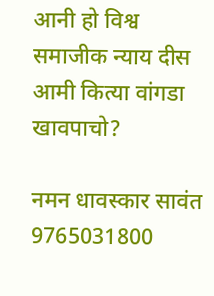आनी हो विश्व समाजीक न्याय दीस आमी कित्या वांगडा खावपाचो?

नमन धावस्कार सावंत
9765031800